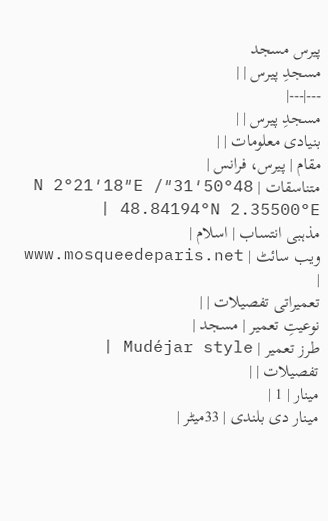پیرس مسجد
مسجدِ پیرس | |
---|---|
مسجدِ پیرس | |
بنیادی معلومات | |
مقام | پیرس، فرانس |
متناسقات | 48°50′31″N 2°21′18″E / 48.84194°N 2.35500°E |
مذہبی انتساب | اسلام |
ویب سائٹ | www.mosqueedeparis.net |
تعمیراتی تفصیلات | |
نوعیتِ تعمیر | مسجد |
طرز تعمیر | Mudéjar style |
تفصیلات | |
مینار | 1 |
مینار دی بلندی | 33میٹر |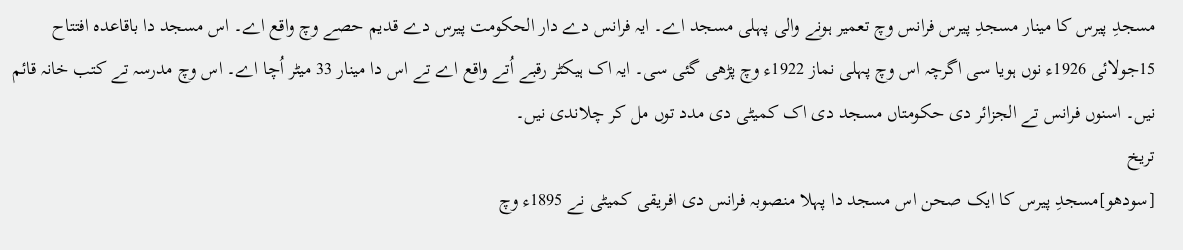مسجدِ پیرس کا مینار مسجدِ پیرس فرانس وچ تعمیر ہونے والی پہلی مسجد اے۔ ایہ فرانس دے دار الحکومت پیرس دے قدیم حصے وچ واقع اے۔ اس مسجد دا باقاعدہ افتتاح 15جولائی 1926ء نوں ہویا سی اگرچہ اس وچ پہلی نماز 1922ء وچ پڑھی گئی سی۔ ایہ اک ہیکٹر رقبے اُتے واقع اے تے اس دا مینار 33 میٹر اُچا اے۔ اس وچ مدرسہ تے کتب خانہ قائم نیں۔ اسنوں فرانس تے الجزائر دی حکومتاں مسجد دی اک کمیٹی دی مدد توں مل کر چلاندی نیں۔
تریخ
[سودھو]مسجدِ پیرس کا ایک صحن اس مسجد دا پہلا منصوبہ فرانس دی افریقی کمیٹی نے 1895ء وچ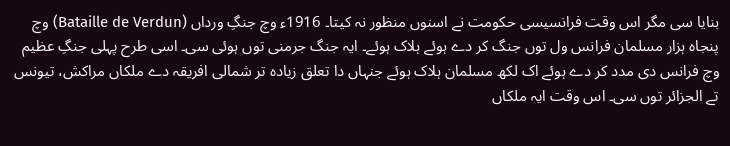بنایا سی مگر اس وقت فرانسیسی حکومت نے اسنوں منظور نہ کیتا۔ 1916ء وچ جنگِ ورداں (Bataille de Verdun) وچ پنجاہ ہزار مسلمان فرانس ول توں جنگ کر دے ہوئے ہلاک ہوئے۔ ایہ جنگ جرمنی توں ہوئی سی۔ اسی طرح پہلی جنگِ عظیم وچ فرانس دی مدد کر دے ہوئے اک لکھ مسلمان ہلاک ہوئے جنہاں دا تعلق زیادہ تر شمالی افریقہ دے ملکاں مراکش، تیونس تے الجزائر توں سی۔ اس وقت ایہ ملکاں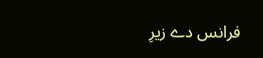فرانس دے زیرِ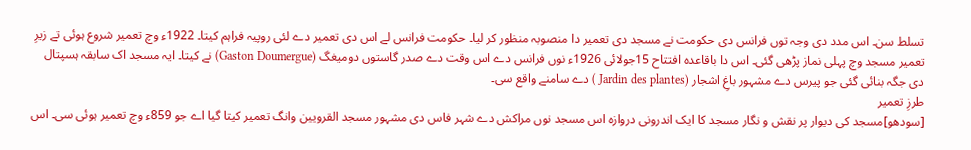تسلط سن۔ اس مدد دی وجہ توں فرانس دی حکومت نے مسجد دی تعمیر دا منصوبہ منظور کر لیا۔ حکومت فرانس لے اس دی تعمیر دے لئی روپیہ فراہم کیتا۔ 1922ء وچ تعمیر شروع ہوئی تے زیرِ تعمیر مسجد وچ پہلی نماز پڑھی گئی۔ اس دا باقاعدہ افتتاح 15جولائی 1926ء نوں فرانس دے اس وقت دے صدر گاستوں دومیغگ (Gaston Doumergue) نے کیتا۔ ایہ مسجد اک سابقہ ہسپتال دی جگہ بنائی گئی جو پیرس دے مشہور باغِ اشجار (Jardin des plantes ) دے سامنے واقع سی۔
طرزِ تعمیر
[سودھو]مسجد کی دیوار پر نقش و نگار مسجد کا ایک اندرونی دروازہ اس مسجد نوں مراکش دے شہر فاس دی مشہور مسجد القرویین وانگ تعمیر کیتا گیا اے جو 859ء وچ تعمیر ہوئی سی۔ اس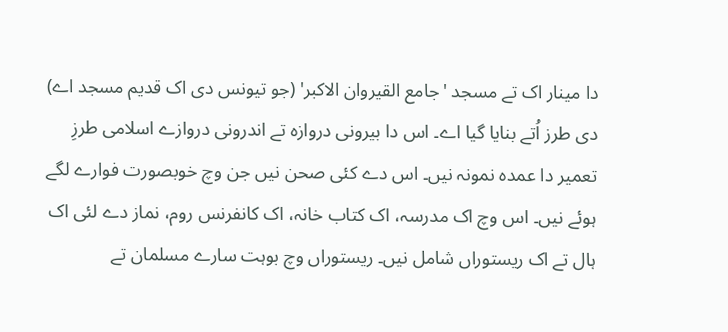دا مینار اک تے مسجد 'جامع القیروان الاکبر' (جو تیونس دی اک قدیم مسجد اے) دی طرز اُتے بنایا گیا اے۔ اس دا بیرونی دروازہ تے اندرونی دروازے اسلامی طرزِ تعمیر دا عمدہ نمونہ نیں۔ اس دے کئی صحن نیں جن وچ خوبصورت فوارے لگے ہوئے نیں۔ اس وچ اک مدرسہ، اک کتاب خانہ، اک کانفرنس روم، نماز دے لئی اک ہال تے اک ریستوراں شامل نیں۔ ریستوراں وچ بوہت سارے مسلمان تے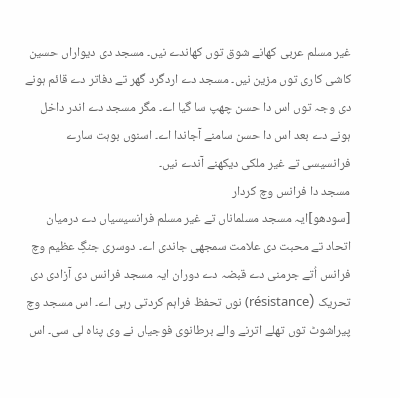غیر مسلم عربی کھانے شوق توں کھاندے نیں۔ مسجد دی دیواراں حسین کاشی کاری توں مزین نیں۔ مسجد دے اردگرد گھر تے دفاتر دے قائم ہونے دی وجہ توں اس دا حسن چھپ سا گیا اے۔ مگر مسجد دے اندر داخل ہونے دے بعد اس دا حسن سامنے آجاندا اے۔ اسنوں بوہت سارے فرانسیسی تے غیر ملکی دیکھنے آندے نیں۔
مسجد دا فرانس وچ کردار
[سودھو]ایہ مسجد مسلماناں تے غیر مسلم فرانسیسیاں دے درمیان اتحاد تے محبت دی علامت سمجھی جاندی اے۔ دوسری جنگِ عظیم وچ فرانس اُتے جرمنی دے قبضہ دے دوران ایہ مسجد فرانس دی آزادی دی تحریک (résistance) نوں تحفظ فراہم کردتی رہی اے۔ اس مسجد وچ پیراشوٹ توں تھلے اترنے والے برطانوی فوجیاں نے وی پناہ لی سی۔ اس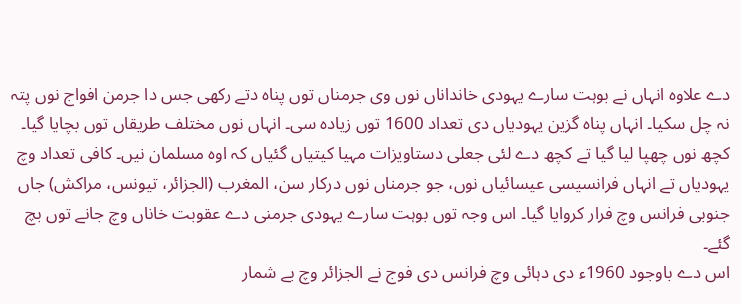دے علاوہ انہاں نے بوہت سارے یہودی خانداناں نوں وی جرمناں توں پناہ دتے رکھی جس دا جرمن افواج نوں پتہ نہ چل سکیا۔ انہاں پناہ گزین یہودیاں دی تعداد 1600 توں زیادہ سی۔ انہاں نوں مختلف طریقاں توں بچایا گیا۔ کچھ نوں چھپا لیا گیا تے کچھ دے لئی جعلی دستاویزات مہیا کیتیاں گئیاں کہ اوہ مسلمان نیں۔ کافی تعداد وچ یہودیاں تے انہاں فرانسیسی عیسائیاں نوں، جو جرمناں نوں درکار سن، المغرب (الجزائر، تیونس، مراکش) جاں جنوبی فرانس وچ فرار کروایا گیا۔ اس وجہ توں بوہت سارے یہودی جرمنی دے عقوبت خاناں وچ جانے توں بچ گئے۔
اس دے باوجود 1960ء دی دہائی وچ فرانس دی فوج نے الجزائر وچ بے شمار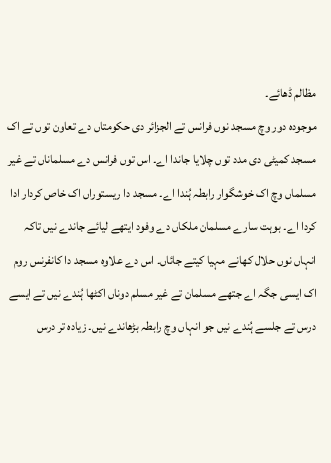مظالم ڈھائے۔
موجودہ دور وچ مسجد نوں فرانس تے الجزائر دی حکومتاں دے تعاون توں تے اک مسجد کمیٹی دی مدد توں چلایا جاندا اے۔ اس توں فرانس دے مسلماناں تے غیر مسلماں وچ اک خوشگوار رابطہ ہُندا اے۔ مسجد دا ریستوراں اک خاص کردار ادا کردا اے۔ بوہت سارے مسلمان ملکاں دے وفود ایتھے لیائے جاندے نیں تاکہ انہاں نوں حلال کھانے مہیا کیتے جائاں۔ اس دے علاوہ مسجد دا کانفرنس روم اک ایسی جگہ اے جتھے مسلمان تے غیر مسلم دوناں اکٹھا ہُندے نیں تے ایسے درس تے جلسے ہُندے نیں جو انہاں وچ رابطہ بڑھاندے نیں۔ زیادہ تر درس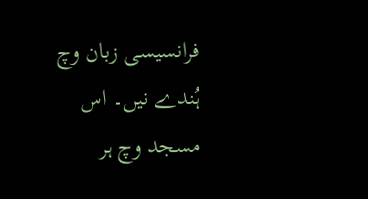فرانسیسی زبان وچ ہُندے نیں۔ اس مسجد وچ ہر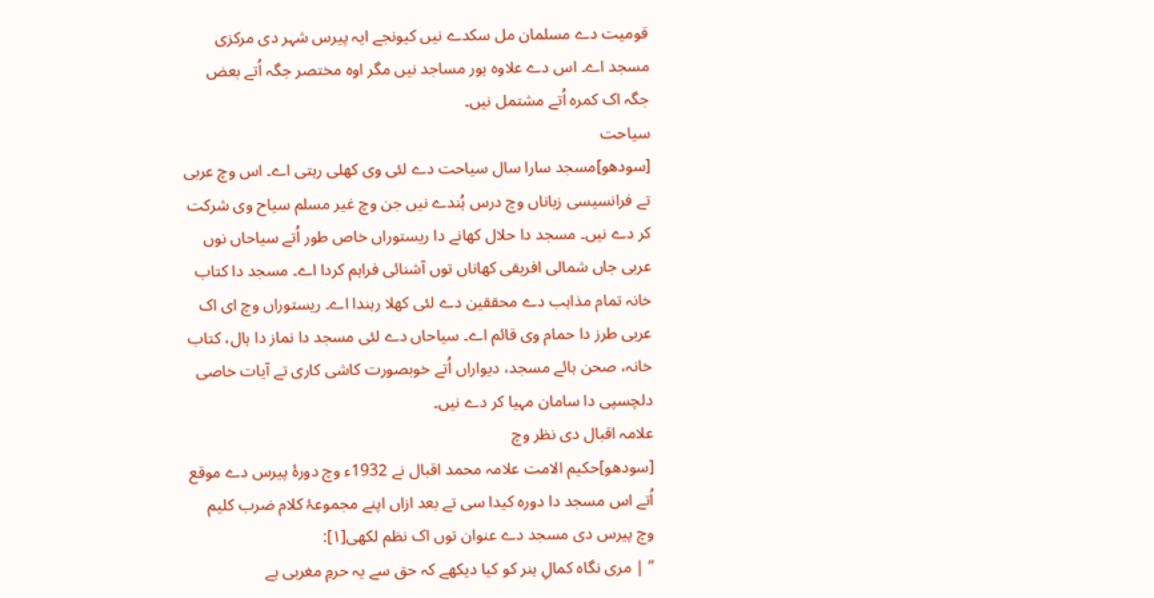قومیت دے مسلمان مل سکدے نیں کیونجے ایہ پیرس شہر دی مرکزی مسجد اے۔ اس دے علاوہ ہور مساجد نیں مگر اوہ مختصر جگہ اُتے بعض جگہ اک کمرہ اُتے مشتمل نیں۔
سیاحت
[سودھو]مسجد سارا سال سیاحت دے لئی وی کھلی رہتی اے۔ اس وچ عربی تے فرانسیسی زباناں وچ درس ہُندے نیں جن وچ غیر مسلم سیاح وی شرکت کر دے نیں۔ مسجد دا حلال کھانے دا ریستوراں خاص طور اُتے سیاحاں نوں عربی جاں شمالی افریقی کھاناں توں آشنائی فراہم کردا اے۔ مسجد دا کتاب خانہ تمام مذاہب دے محققین دے لئی کھلا رہندا اے۔ ریستوراں وچ ای اک عربی طرز دا حمام وی قائم اے۔ سیاحاں دے لئی مسجد دا نماز دا ہال، کتاب خانہ، صحن ہائے مسجد، دیواراں اُتے خوبصورت کاشی کاری تے آیات خاصی دلچسپی دا سامان مہیا کر دے نیں۔
علامہ اقبال دی نظر وچ
[سودھو]حکیم الامت علامہ محمد اقبال نے 1932ء وچ دورۂ پیرس دے موقع اُتے اس مسجد دا دورہ کیدا سی تے بعد ازاں اپنے مجموعۂ کلام ضرب کلیم وچ پیرس دی مسجد دے عنوان توں اک نظم لکھی[۱]:
” | مری نگاہ کمالِ ہنر کو کیا دیکھے کہ حق سے یہ حرمِ مغربی ہے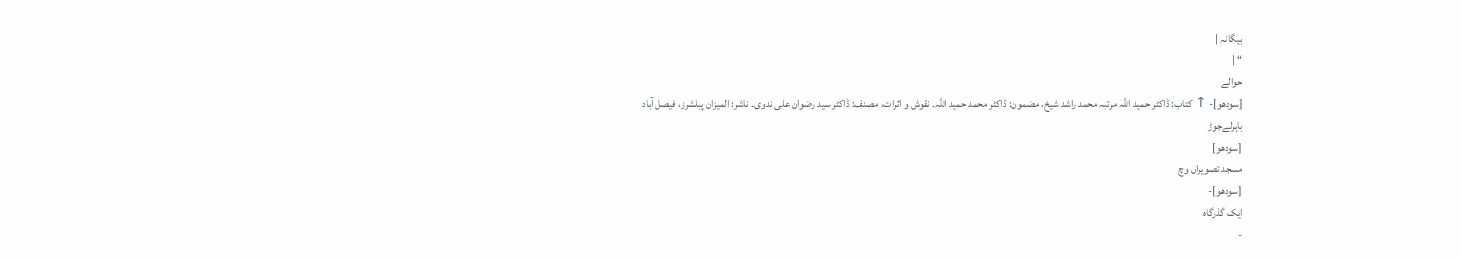بیگانہ |
“ |
حوالے
[سودھو]- ↑ کتاب: ڈاکٹر حمید اللہ مرتبہ محمد راشد شیخ، مضمون: ڈاکٹر محمد حمید اللہ۔ نقوش و اثرات، مصنف: ڈاکٹر سید رضوان علی ندوی۔ ناشر: المیزان پبلشرز، فیصل آباد
باہرلےجوڑ
[سودھو]
مسجد تصویراں وچ
[سودھو]-
ایک گذرگاہ
-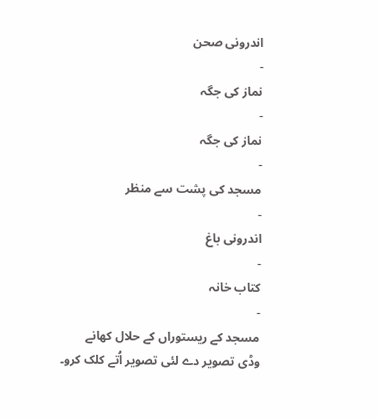اندرونی صحن
-
نماز کی جگہ
-
نماز کی جگہ
-
مسجد کی پشت سے منظر
-
اندرونی باغ
-
کتاب خانہ
-
مسجد کے ریستوراں کے حلال کھانے
وڈی تصویر دے لئی تصویر اُتے کلک کرو۔